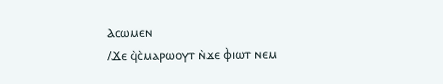Ⲁⲥⲱⲙⲉⲛ
/Ϫⲉ ϥ̀ⲥ̀ⲙⲁⲣⲱⲟⲩⲧ ⲛ̀ϫⲉ ⲫ̀ⲓⲱⲧ ⲛⲉⲙ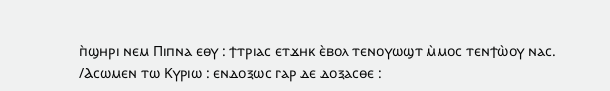ⲡ̀ϣⲏⲣⲓ ⲛⲉⲙ Ⲡⲓⲡⲛⲁ ⲉⲑⲩ : ϯⲧⲣⲓⲁⲥ ⲉⲧϫⲏⲕ ⲉ̀ⲃⲟⲗ ⲧⲉⲛⲟⲩⲱϣⲧ ⲙ̀ⲙⲟⲥ ⲧⲉⲛϯⲱ̀ⲟⲩ ⲛⲁⲥ.
/Ⲁⲥⲱⲙⲉⲛ ⲧⲱ Ⲕⲩⲣⲓⲱ : ⲉⲛⲇⲟⲝⲱⲥ ⲅⲁⲣ ⲇⲉ ⲇⲟⲝⲁⲥⲑⲉ :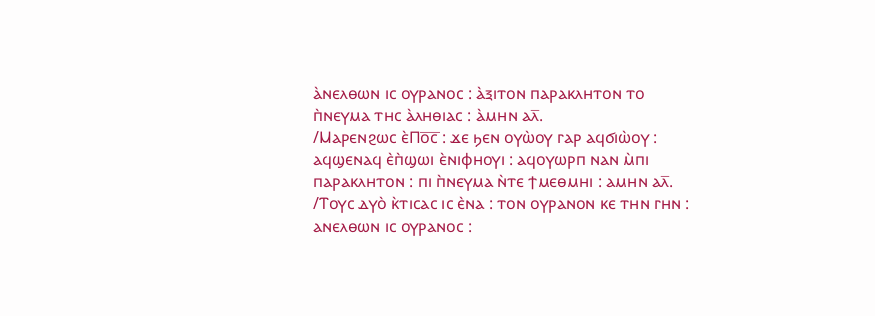ⲁ̀ⲛⲉⲗⲑⲱⲛ ⲓⲥ ⲟⲩⲣⲁⲛⲟⲥ : ⲁ̀ⲝⲓⲧⲟⲛ ⲡⲁⲣⲁⲕⲗⲏⲧⲟⲛ ⲧⲟ ⲡ̀ⲛⲉⲩⲙⲁ ⲧⲏⲥ ⲁ̀ⲗⲏⲑⲓⲁⲥ : ⲁ̀ⲙⲏⲛ ⲁⲗ̅.
/Ⲙⲁⲣⲉⲛϩⲱⲥ ⲉ̀Ⲡⲟ̅ⲥ̅ : ϫⲉ ϧⲉⲛ ⲟⲩⲱ̀ⲟⲩ ⲅⲁⲣ ⲁϥϭⲓⲱ̀ⲟⲩ : ⲁϥϣⲉⲛⲁϥ ⲉ̀ⲡ̀ϣⲱⲓ ⲉ̀ⲛⲓⲫⲏⲟⲩⲓ : ⲁϥⲟⲩⲱⲣⲡ ⲛⲁⲛ ⲙ̀ⲡⲓ ⲡⲁⲣⲁⲕⲗⲏⲧⲟⲛ : ⲡⲓ ⲡ̀ⲛⲉⲩⲙⲁ ⲛ̀ⲧⲉ ϯⲙⲉⲑⲙⲏⲓ : ⲁⲙⲏⲛ ⲁⲗ̅.
/Ⲧⲟⲩⲥ ⲇⲩⲟ̀ ⲕ̀ⲧⲓⲥⲁⲥ ⲓⲥ ⲉ̀ⲛⲁ : ⲧⲟⲛ ⲟⲩⲣⲁⲛⲟⲛ ⲕⲉ ⲧⲏⲛ ⲅⲏⲛ : ⲁⲛⲉⲗⲑⲱⲛ ⲓⲥ ⲟⲩⲣⲁⲛⲟⲥ :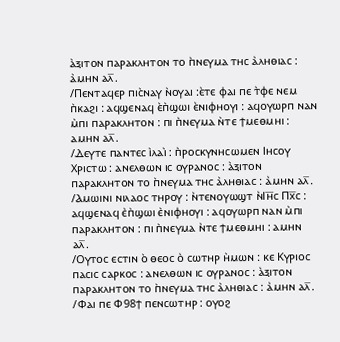ⲁ̀ⲝⲓⲧⲟⲛ ⲡⲁⲣⲁⲕⲗⲏⲧⲟⲛ ⲧⲟ ⲡ̀ⲛⲉⲩⲙⲁ ⲧⲏⲥ ⲁ̀ⲗⲏⲑⲓⲁⲥ : ⲁ̀ⲙⲏⲛ ⲁⲗ̅.
/Ⲡⲉⲛⲧⲁϥⲉⲣ ⲡⲓⲥ̀ⲛⲁⲩ ⲛ̀ⲟⲩⲁⲓ :ⲉ̀ⲧⲉ ⲫⲁⲓ ⲡⲉ ⲧ̀ⲫⲉ ⲛⲉⲙ ⲡ̀ⲕⲁϩⲓ : ⲁϥϣⲉⲛⲁϥ ⲉ̀ⲡ̀ϣⲱⲓ ⲉ̀ⲛⲓⲫⲏⲟⲩⲓ : ⲁϥⲟⲩⲱⲣⲡ ⲛⲁⲛ ⲙ̀ⲡⲓ ⲡⲁⲣⲁⲕⲗⲏⲧⲟⲛ : ⲡⲓ ⲡ̀ⲛⲉⲩⲙⲁ ⲛ̀ⲧⲉ ϯⲙⲉⲑⲙⲏⲓ : ⲁⲙⲏⲛ ⲁⲗ̅.
/Ⲇⲉⲩⲧⲉ ⲡⲁⲛⲧⲉⲥ ⲓ̀ⲗⲁⲓ̀ : ⲡ̀ⲣⲟⲥⲕⲩⲛⲏⲥⲱⲙⲉⲛ Ⲓⲏⲥⲟⲩ Ⲭⲣⲓⲥⲧⲱ : ⲁⲛⲉⲗⲑⲱⲛ ⲓⲥ ⲟⲩⲣⲁⲛⲟⲥ : ⲁ̀ⲝⲓⲧⲟⲛ ⲡⲁⲣⲁⲕⲗⲏⲧⲟⲛ ⲧⲟ ⲡ̀ⲛⲉⲩⲙⲁ ⲧⲏⲥ ⲁ̀ⲗⲏⲑⲓⲁⲥ : ⲁ̀ⲙⲏⲛ ⲁⲗ̅.
/Ⲁⲙⲱⲓⲛⲓ ⲛⲓⲗⲁⲟⲥ ⲧⲏⲣⲟⲩ : ⲛ̀ⲧⲉⲛⲟⲩⲱϣⲧ ⲛ̀Ⲓⲏ̅ⲥ Ⲡⲭ̅ⲥ : ⲁϥϣⲉⲛⲁϥ ⲉ̀ⲡ̀ϣⲱⲓ ⲉ̀ⲛⲓⲫⲏⲟⲩⲓ : ⲁϥⲟⲩⲱⲣⲡ ⲛⲁⲛ ⲙ̀ⲡⲓ ⲡⲁⲣⲁⲕⲗⲏⲧⲟⲛ : ⲡⲓ ⲡ̀ⲛⲉⲩⲙⲁ ⲛ̀ⲧⲉ ϯⲙⲉⲑⲙⲏⲓ : ⲁⲙⲏⲛ ⲁⲗ̅.
/Ⲟⲩⲧⲟⲥ ⲉⲥⲧⲓⲛ ⲟ̀ ⲑⲉⲟⲥ ⲟ̀ ⲥⲱⲧⲏⲣ ⲏ̀ⲙⲱⲛ : ⲕⲉ Ⲕⲩⲣⲓⲟⲥ ⲡⲁⲥⲓⲥ ⲥⲁⲣⲕⲟⲥ : ⲁⲛⲉⲗⲑⲱⲛ ⲓⲥ ⲟⲩⲣⲁⲛⲟⲥ : ⲁ̀ⲝⲓⲧⲟⲛ ⲡⲁⲣⲁⲕⲗⲏⲧⲟⲛ ⲧⲟ ⲡ̀ⲛⲉⲩⲙⲁ ⲧⲏⲥ ⲁ̀ⲗⲏⲑⲓⲁⲥ : ⲁ̀ⲙⲏⲛ ⲁⲗ̅.
/Ⲫⲁⲓ ⲡⲉ Ⲫ98ϯ ⲡⲉⲛⲥⲱⲧⲏⲣ : ⲟⲩⲟϩ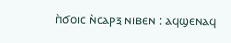ⲡ̀ϭⲟⲓⲥ ⲛ̀ⲥⲁⲣⲝ ⲛⲓⲃⲉⲛ : ⲁϥϣⲉⲛⲁϥ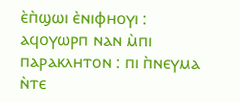ⲉ̀ⲡ̀ϣⲱⲓ ⲉ̀ⲛⲓⲫⲏⲟⲩⲓ : ⲁϥⲟⲩⲱⲣⲡ ⲛⲁⲛ ⲙ̀ⲡⲓ ⲡⲁⲣⲁⲕⲗⲏⲧⲟⲛ : ⲡⲓ ⲡ̀ⲛⲉⲩⲙⲁ ⲛ̀ⲧⲉ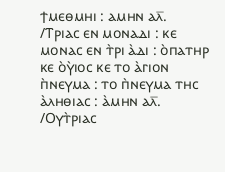ϯⲙⲉⲑⲙⲏⲓ : ⲁⲙⲏⲛ ⲁⲗ̅.
/Ⲧⲣⲓⲁⲥ ⲉⲛ ⲙⲟⲛⲁⲇⲓ : ⲕⲉ ⲙⲟⲛⲁⲥ ⲉⲛ ⲧ̀ⲣⲓ ⲁ̀ⲇⲓ : ⲟ̀ⲡⲁⲧⲏⲣ ⲕⲉ ⲟ̀ⲩ̀ⲓⲟⲥ ⲕⲉ ⲧⲟ ⲁ̀ⲅⲓⲟⲛ ⲡ̀ⲛⲉⲩⲙⲁ : ⲧⲟ ⲡ̀ⲛⲉⲩⲙⲁ ⲧⲏⲥ ⲁ̀ⲗⲏⲑⲓⲁⲥ : ⲁ̀ⲙⲏⲛ ⲁⲗ̅.
/Ⲟⲩⲧ̀ⲣⲓⲁⲥ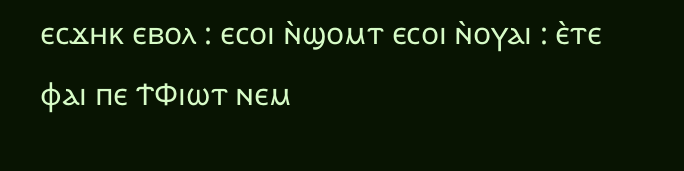ⲉⲥϫⲏⲕ ⲉⲃⲟⲗ : ⲉⲥⲟⲓ ⲛ̀ϣⲟⲙⲧ ⲉⲥⲟⲓ ⲛ̀ⲟⲩⲁⲓ : ⲉ̀ⲧⲉ ⲫⲁⲓ ⲡⲉ ϮⲪⲓⲱⲧ ⲛⲉⲙ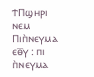ϮⲠϣⲏⲣⲓ ⲛⲉⲙ Ⲡⲓⲡ̀ⲛⲉⲩⲙⲁ ⲉⲑ̅ⲩ : ⲡⲓ ⲡ̀ⲛⲉⲩⲙⲁ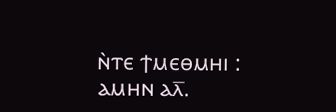ⲛ̀ⲧⲉ ϯⲙⲉⲑⲙⲏⲓ : ⲁⲙⲏⲛ ⲁⲗ̅.